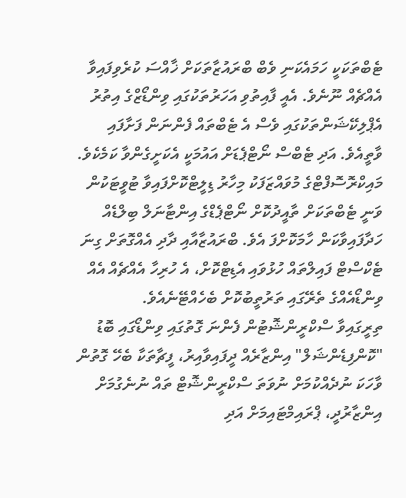ޓެބްތަކަކީ ހަމައެކަނި ވެބް ބްރައުޒާތަކަށް ޚާއްސަ ކުރެވިފައިވާ އެއްޗެއް ނޫނެވެ. އެއީ ފާއިތުވި އަހަރުތަކުގައި ވިންޑޯޒްގެ އިތުރު އެޕްލިކޭޝަންތަކުގައި ވެސް އެ ޓެބްތައް ފެންނަން ފަށާފައި ވާތީއެވެ. އަދި ޓެބްސް ނޯޓްޕެޑަށް އައުމަކީ އެކަށީގެންވާ ކަމެކެވެ.
މައިކްރޮސޮފްޓްގެ މުވައްޒަފަކު މިހާރު ޑިލީޓްކޮށްފައިވާ ޓުވީޓަކުން ވަނީ ޓެބްތަކަށް ތާއީދުކޮށް ނޯޓްޕެޑްގެ އިންޓާނަލް ބިލްޑެއް ހަދާފައިވާކަން ހާމަކޮށްފަ އެވެ. ބްރައުޒާއާއި ދާދި އެއްގޮތަށް ގިނަ ޓެކްސްޓް ފައިލްތައް ހުޅުވައި އެޑިޓްކޮށް، އެ ހުރިހާ އެއްޗެއް އެއް ވިންޑޯއެއްގެ ތެރޭގައި ތަރުތީބުކޮށް ބެހެއްޓޭނެއެވެ.
ތިރީގައިވާ ސްކްރީންޝޮޓުން ފެންނަ ގޮތުގައި ވިންޑޯގައި ބޮޑު "ކޮންފިޑެންޝަލް" އިންޒާރެއް ދީފައިވާއިރު، ފީޗާތަކާ ބެހޭ ގޮތުން ވާހަކަ ނުދެއްކުމަށް ނުވަތަ ސްކްރީންޝޮޓް ތައް ނުނެގުމަށް އިންޒާރުދީ، ޕްރައިމްޓައިމަށް އަދި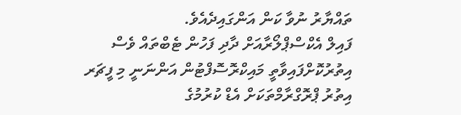ތައްޔާރު ނުވާ ކަން އަންގައިދެއެވެ.
ފައިލް އެކްސްޕްލޯރާއަށް ދާދި ފަހުން ޓެބްތައް ވެސް އިތުރުކޮށްފައިވާތީ މައިކްރޮސޮފްޓުން އަންނަނީ މި ފީޗަރ އިތުރު ޕްރޮގްރާމްތަކަށް އެޑް ކުރުމުގެ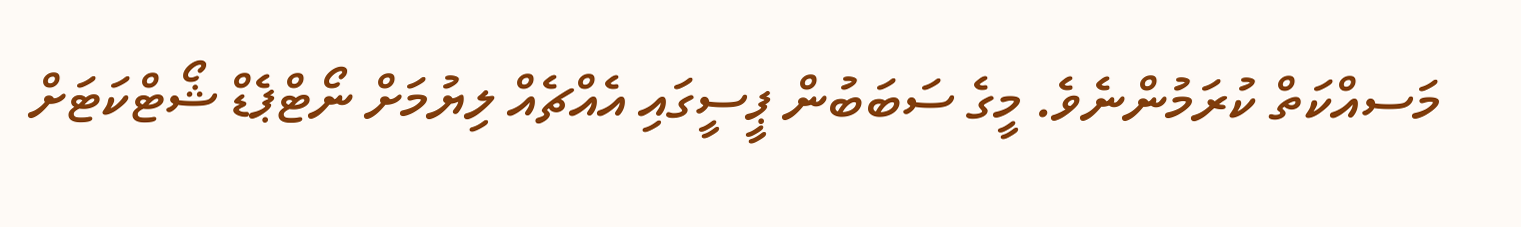މަސއްކަތް ކުރަމުންނެވެ. މީގެ ސަބަބުން ޕީސީގައި އެއްޗެއް ލިޔުމަށް ނޯޓްޕެޑް ޝޯޓްކަޓަށް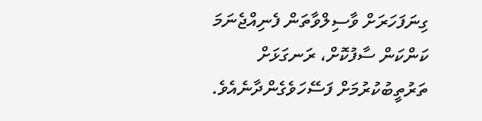ގިނަފަހަރަށް ވާސިލްވާތަން ފެނިއްޖެނަމަ ކަންކަން ސާފުކޮށް، ރަނގަޅަށް ތަރުތީބުކުރުމަށް ފަސޭހަވެގެންދާނެއެވެ.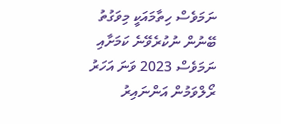ނަމަވެސް ހިތާމައަކީ މިވަގުތު ބޭނުން ނުކުރެވޭނެ ކަމަށާއި ނަމަވެސް 2023 ވަނަ އަހަރު ރޯލްވަމުން އަންނައިރު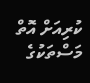ކުރިއަށް އޮތް މަސްތަކުގެ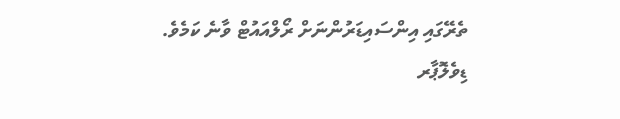ތެރޭގައި އިންސައިޑަރުންނަށް ރޯލްއައުޓް ވާނެ ކަމެވެ.
ޑިވެލޮޕާރ